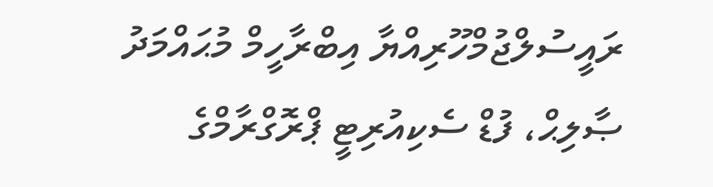ރައީސުލްޖުމްހޫރިއްޔާ އިބްރާހީމް މުޙައްމަދު ޞާލިޙް، ފުޑް ސެކިއުރިޓީ ޕްރޮގްރާމްގެ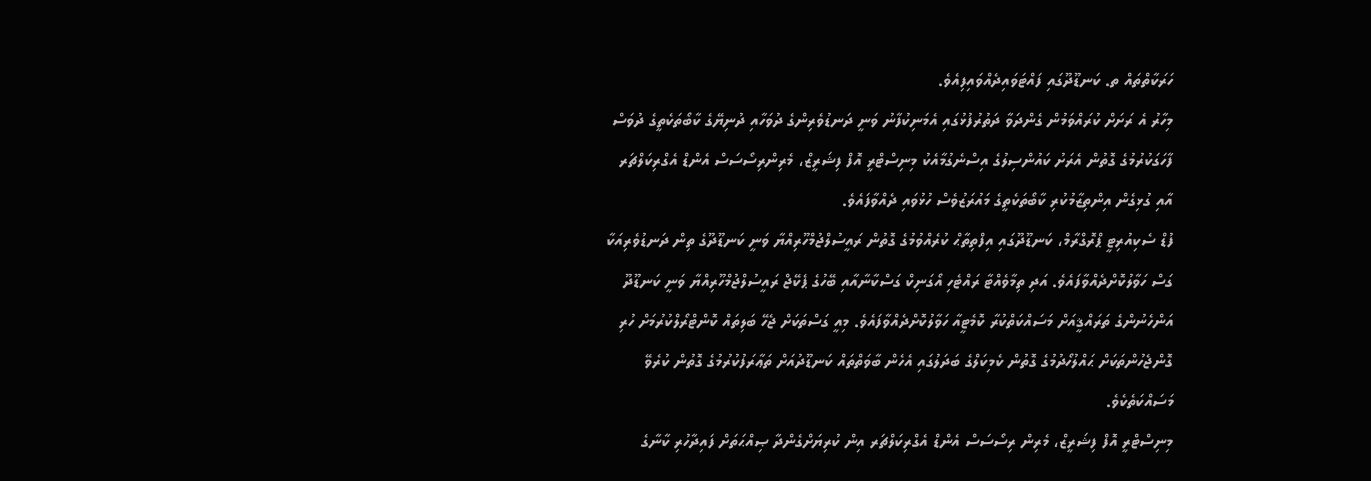ހަރަކާތްތައް ތ. ކަނޑޫދޫގައި ފައްޓަވައިދެއްވައިފިއެވެ.
މިހާރު އެ ރަށަށް ކުރައްވަމުން ގެންދަވާ ދަތުރުފުޅުގައި އެމަނިކުފާނު ވަނީ ދަނޑުވެރިންގެ ދުވަހާއި ދުނިޔޭގެ ކާބޯތަކެތީގެ ދުވަސް ފާހަގަކުރުމުގެ ގޮތުން އެރަށު ކައުންސިލުގެ އިސްނެގުމާއެކު މިނިސްޓްރީ އޮފް ފިޝަރީޒް، މެރިންރިސޯސަސް އެންޑް އެގްރިކަލްޗަރ އާއި ގުޅިގެން އިންތިޒާމުކުރި ކާބޯތަކެތީގެ މައުރަޒުވެސް ހުޅުވައި ދެއްވާފައެވެ.
ފުޑް ސެކިއުރިޓީ ޕްރޮގްރާމް، ކަނޑޫދޫގައި އިފްތިތާޙް ކުރެއްވުމުގެ ގޮތުން ރައީސުލްޖުމްހޫރިއްޔާ ވަނީ ކަނޑޫދޫގެ ތިން ދަނޑުވެރިއަކާ ގަސް ހަވާލުކޮށްދެއްވާފައެވެ. އަދި ތިމާވެއްޓާ ރައްޓެހި އޯގަނިކް ގަސްކާނާއާއި ބޭހުގެ ޕެކޭޖް ރައީސުލްޖުމްހޫރިއްޔާ ވަނީ ކަނޑޫދޫ އަންހެނުންގެ ތަރައްޤީއަށް މަސައްކަތްކުރާ ކޮމެޓީއާ ހަވާލުކޮށްދެއްވާފައެވެ. މިއީ ގަސްތަކަށް ޖެހޭ ބަލިތައް ކޮންޓްރޯލްކުރުމަށް ހުރި ގޮންޖެހުންތަކަށް ޙައްލުހޯދުމުގެ ގޮތުން ކެމިކަލްގެ ބަދަލުގައި އެހެން ބާވަތްތައް ކަނޑޫދުއަށް ތަޢާރަފުކުރުމުގެ ގޮތުން ކުރެވޭ މަސައްކަތެކެވެ.
މިނިސްޓްރީ އޮފް ފިޝަރީޒް، މެރިން ރިސޯސަސް އެންޑް އެގްރިކަލްޗަރ އިން ކުރިޔަށްގެންދާ ޞިއްޙަތަށް ފައިދާހުރި ކާނާގެ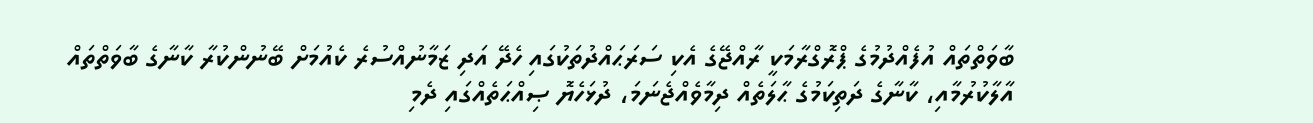ބާވަތްތައް އުފެއްދުމުގެ ޕްރޮގްރާމަކީ ރާއްޖޭގެ އެކި ސަރަޙައްދުތަކުގައި ހެދޭ އަދި ޒަމާނުއްސުރެ ކެއުމަށް ބޭނުންކުރާ ކާނާގެ ބާވަތްތައް އާލާކުރުމާއި، ކާނާގެ ދަތިކަމުގެ ޙާލަތެއް ދިމާވެއްޖެނަމަ، ދުޅަހެޔޮ ޞިއްޙަތެއްގައި ދެމި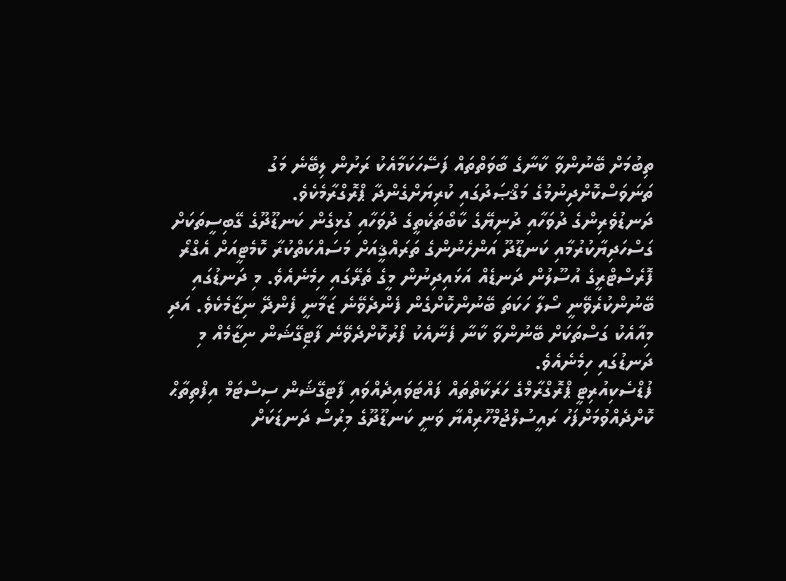ތިބުމަށް ބޭނުންވާ ކާނާގެ ބާވަތްތައް ފަސޭހަކަމާއެކު ރަށުން ލިބޭނެ މަގު ތަނަވަސްކޮށްދިނުމުގެ މަޤްޞަދުގައި ކުރިޔަށްގެންދާ ޕްރޮގްރާމެކެވެ.
ދަނޑުވެރިންގެ ދުވަހާއި ދުނިޔޭގެ ކާބޯތަކެތީގެ ދުވަހާއި ގުޅިގެން ކަނޑޫދޫގެ ގޭބިސީތަކަށް ގަސްހަދިޔާކުރުމާއި ކަނޑޫދޫ އަންހެނުންގެ ތަރައްޤީއަށް މަސައްކަތްކުރާ ކޮމެޓީއަށް އެގްރޯ ފޮރެސްޓްރީގެ އުސޫލުން ދަނޑެއް އަޅައިދިނުން މީގެ ތެރޭގައި ހިމެނެއެވެ. މި ދަނޑުގައި ބޭނުންކުރެވޭނީ ސޯލާ ހަކަތަ ބޭނުންކޮށްގެން ފެންދެވޭނެ ޒަމާނީ ފެންދޭ ނިޒާމެކެވެ. އަދި މިއާއެކު ގަސްތަކަށް ބޭނުންވާ ކާނާ ފެނާއެކު ފޯރުކޮށްދެވޭނެ ފާޓިގޭޝަން ނިޒާމެއް މި ދަނޑުގައި ހިމެނެއެވެ.
ފުޑްސެކިއުރިޓީ ޕްރޮގްރާމްގެ ހަރަކާތްތައް ފައްޓަވައިދެއްވައި ފާޓިގޭޝަން ސިސްޓަމް އިފްތިތާޙް ކޮށްދެއްވުމަށްފަހު ރައީސުލްޖުމްހޫރިއްޔާ ވަނީ ކަނޑޫދޫގެ މިރުސް ދަނޑަކަށް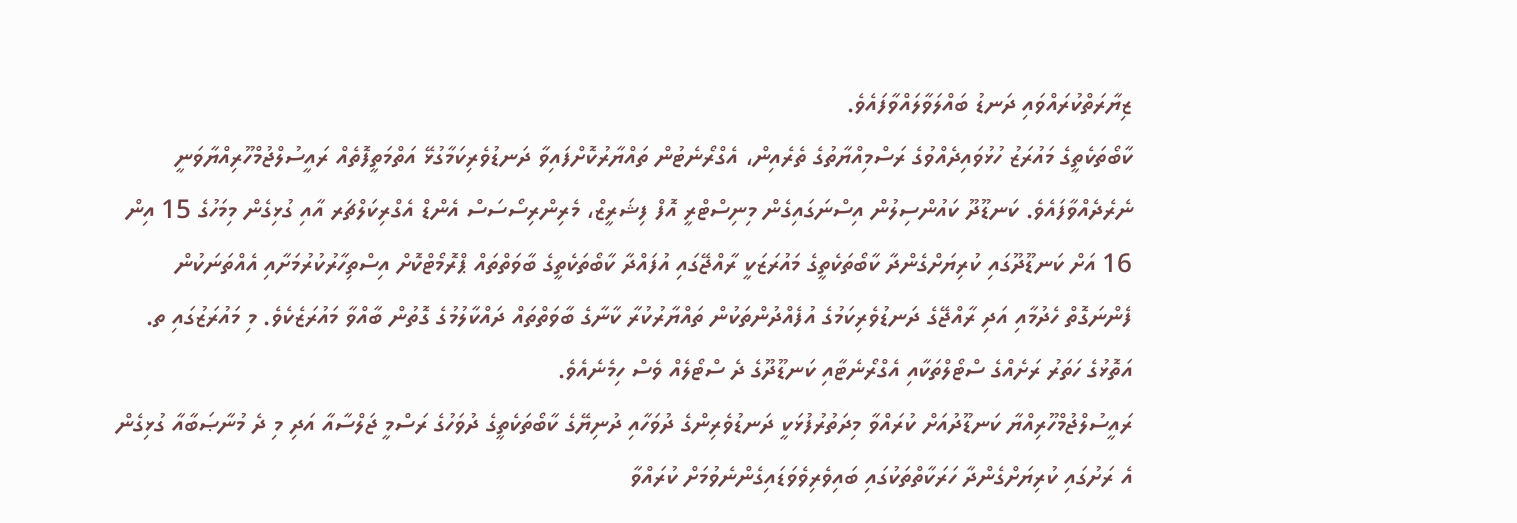ޒިޔާރަތްކުރައްވައި ދަނޑު ބައްލަވާލައްވާފައެވެ.
ކާބޯތަކެތީގެ މައުރަޒު ހުޅުވައިދެއްވުގެ ރަސްމިއްޔާތުގެ ތެރެއިން، އެގްރޯނެޓުން ތައްޔާރުކޮށްފައިވާ ދަނޑުވެރިކަމާގުޅޭ އަތްމަތީފޮތެއް ރައީސުލްޖުމްހޫރިއްޔާވަނީ ނެރެދެއްވާފައެވެ. ކަނޑޫދޫ ކައުންސިލުން އިސްނަގައިގެން މިނިސްޓްރީ އޮފް ފިޝަރީޒް، މެރިންރިސޯސަސް އެންޑް އެގްރިކަލްޗަރ އާއި ގުޅިގެން މިމަހުގެ 15 އިން 16 އަށް ކަނޑޫދޫގައި ކުރިޔަށްގެންދާ ކާބޯތަކެތީގެ މައުރަޒަކީ ރާއްޖޭގައި އުފައްދާ ކާބޯތަކެތީގެ ބާވަތްތައް ޕްރޮމޯޓްކޮށް އިސްތިހާރުކުރުމަށާއި އެއްތަނަކުން ފެންނަގޮތް ހެދުމާއި އަދި ރާއްޖޭގެ ދަނޑުވެރިކަމުގެ އުފެއްދުންތަކުން ތައްޔާރުކުރާ ކާނާގެ ބާވަތްތައް ދައްކާލުމުގެ ގޮތުން ބާއްވާ މައުރަޒެކެވެ. މި މައުރަޒުގައި ތ. އަތޮޅުގެ ހަތަރު ރަށެއްގެ ސްޓޯލްތަކާއި އެގްރޯނެޓާއި ކަނޑޫދޫގެ ދެ ސްޓޯލެއް ވެސް ހިމެނެއެވެ.
ރައީސުލްޖުމްހޫރިއްޔާ ކަނޑޫދުއަށް ކުރައްވާ މިދަތުރުފުޅަކީ ދަނޑުވެރިންގެ ދުވަހާއި ދުނިޔޭގެ ކާބޯތަކެތީގެ ދުވަހުގެ ރަސްމީ ޖަލްސާއާ އަދި މި ދެ މުނާޞަބާއާ ގުޅިގެން އެ ރަށުގައި ކުރިޔަށްގެންދާ ހަރަކާތްތަކުގައި ބައިވެރިވެވަޑައިގެންނެވުމަށް ކުރައްވާ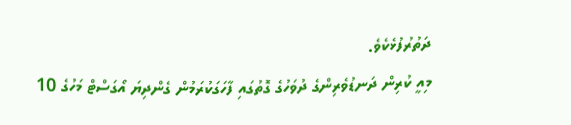ދަތުރުފުޅެކެވެ.
މިއީ ކުރިން ދަނޑުވެރިންގެ ދުވަހުގެ ގޮތުގައި ފާހަގަކުރަމުން ގެންދިޔަ އޯގަސްޓް މަހުގެ 10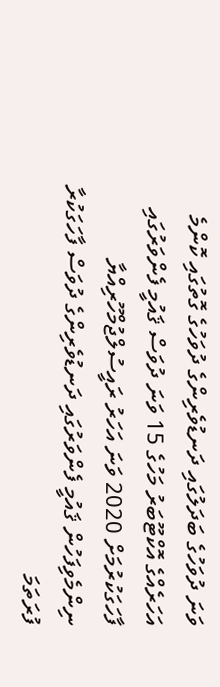ވަނަ ދުވަހުގެ ބަދަލުގައި ދަނޑުވެރިންގެ ދުވަހުގެ ގޮތުގައި ކޮންމެ އަހަރެއްގެ އޮކްޓޫބަރު މަހުގެ 15 ވަނަ ދުވަސް ޤައުމީ ފެންވަރުގައި ފާހަގަކުރުމަށް 2020 ވަނަ އަހަރު ރައީސުލްޖުމްހޫރިއްޔާ ނިންމެވިފަހުން ޤައުމީ ފެންވަރުގައި ދަނޑުވެރިންގެ ދުވަސް ފާހަގަކުރާ ފުރަތަމަ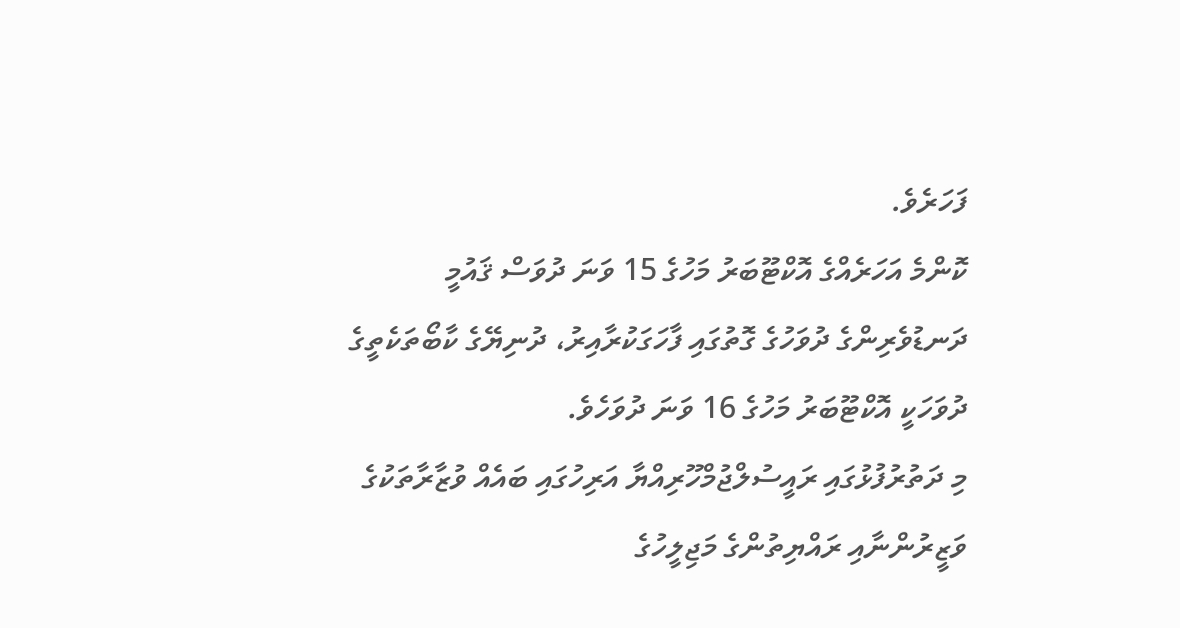ފަހަރެވެ.
ކޮންމެ އަހަރެއްގެ އޮކްޓޫބަރު މަހުގެ 15 ވަނަ ދުވަސް ޤައުމީ ދަނޑުވެރިންގެ ދުވަހުގެ ގޮތުގައި ފާހަގަކުރާއިރު، ދުނިޔޭގެ ކާބޯތަކެތީގެ ދުވަހަކީ އޮކްޓޫބަރު މަހުގެ 16 ވަނަ ދުވަހެވެ.
މި ދަތުރުފުޅުގައި ރައީސުލްޖުމްހޫރިއްޔާ އަރިހުގައި ބައެއް ވުޒާރާތަކުގެ ވަޒީރުންނާއި ރައްޔިތުންގެ މަޖިލީހުގެ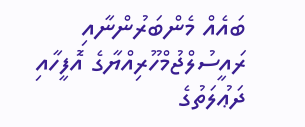ބައެއް މެންބަރުންނާއި ރައީސުލްޖުމްހޫރިއްޔާގެ އޮފީހާއި ދަޢުލަތުގެ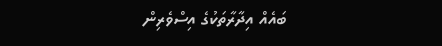ބައެއް އިދާރާތަކުގެ އިސްވެރިން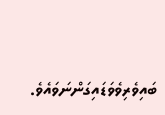ބައިވެރިވެވަޑައިގަންނަވައެވެ.